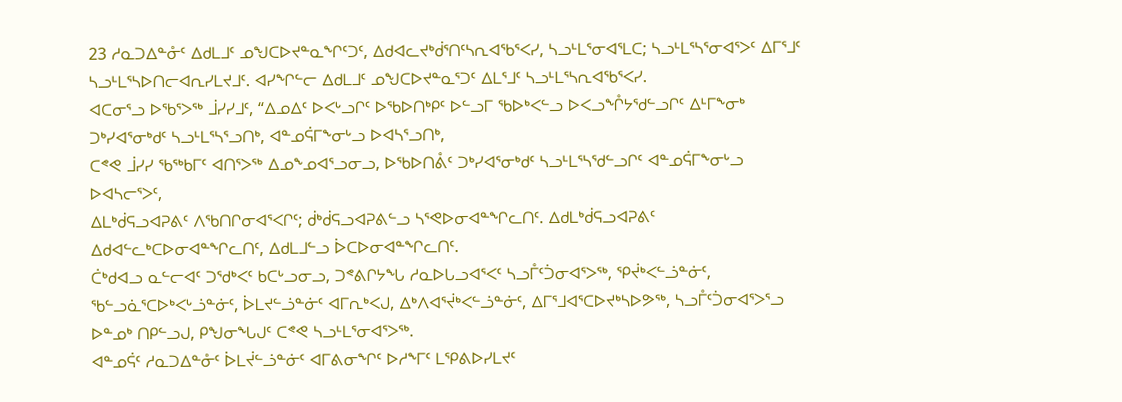23 ᓱᓇᑐᐃᓐᓁᑦ ᐃᑯᒪᒧᑦ ᓄᖑᑕᐅᔪᓐᓇᖏᑦᑐᑦ, ᐃᑯᐊᓚᔪᒃᑰᕐᑎᑦᓴᕆᐊᖃᕐᐸᓯ, ᓴᓗᒻᒪᕐᓂᐊᕐᒪᑕ; ᓴᓗᒻᒪᕐᓴᕐᓂᐊᕐᐳᑦ ᐃᒥᕐᒧᑦ ᓴᓗᒻᒪᕐᓴᐅᑎᓕᐊᕆᓯᒪᔪᒧᑦ. ᐊᓯᖏᓪᓕ ᐃᑯᒪᒧᑦ ᓄᖑᑕᐅᔪᓐᓇᕐᑐᑦ ᐃᒪᕐᒧᑦ ᓴᓗᒻᒪᕐᓴᕆᐊᖃᕐᐸᓯ.
ᐊᑕᓂᕐᓗ ᐅᖃᕐᐳᖅ ᒨᓯᓯᒧᑦ, “ᐃᓄᐃᑦ ᐅᐸᒡᓗᒋᑦ ᐅᖃᐅᑎᒃᑭᑦ ᐅᓪᓗᒥ ᖃᐅᒃᐸᓪᓗ ᐅᐸᓗᖎᔭᖁᓪᓗᒋᑦ ᐃᒻᒥᖕᓂᒃ ᑐᒃᓯᐊᕐᓂᒃᑯᑦ ᓴᓗᒻᒪᕐᓴᕐᓗᑎᒃ, ᐊᓐᓄᕌᒥᖕᓂᒡᓗ ᐅᐊᓴᕐᓗᑎᒃ,
ᑕᕝᕙ ᒨᓯᓯ ᖃᖅᑲᒥᑦ ᐊᑎᕐᐳᖅ ᐃᓄᖕᓄᐊᕐᓗᓂᓗ, ᐅᖃᐅᑎᕔᑦ ᑐᒃᓯᐊᕐᓂᒃᑯᑦ ᓴᓗᒻᒪᕐᓴᖁᓪᓗᒋᑦ ᐊᓐᓄᕌᒥᖕᓂᒡᓗ ᐅᐊᓴᓕᕐᐳᑦ,
ᐃᒪᒃᑰᕋᓗᐊᕈᕕᑦ ᐱᖃᑎᒋᓂᐊᕐᐸᒋᑦ; ᑰᒃᑰᕋᓗᐊᕈᕕᓪᓗ ᓴᕐᕙᐅᓂᐊᓐᖏᓚᑎᑦ. ᐃᑯᒪᒃᑰᕋᓗᐊᕈᕕᑦ ᐃᑯᐊᓪᓚᒃᑕᐅᓂᐊᓐᖏᓚᑎᑦ, ᐃᑯᒪᒧᓪᓗ ᐆᑕᐅᓂᐊᓐᖏᓚᑎᑦ.
ᑖᒃᑯᐊᓗ ᓇᓪᓕᐊᑦ ᑐᖁᒃᐸᑦ ᑲᑕᒡᓗᓂᓗ, ᑐᕝᕕᒋᔭᖓ ᓱᓇᐅᒐᓗᐊᕐᐸᑦ ᓴᓗᒤᑦᑑᓂᐊᕐᐳᖅ, ᕿᔫᒃᐸᓪᓘᓐᓃᑦ, ᖃᓪᓗᓈᕐᑕᐅᒃᐸᒡᓘᓐᓃᑦ, ᐆᒪᔪᓪᓘᓐᓃᑦ ᐊᒥᕆᒃᐸᒍ, ᐃᒃᐱᐊᕐᔫᒃᐸᓪᓘᓐᓃᑦ, ᐃᒥᕐᒧᐊᕐᑕᐅᔪᒃᓴᐅᕗᖅ, ᓴᓗᒤᑦᑑᓂᐊᕐᐳᕐᓗ ᐅᓐᓄᒃ ᑎᑭᓪᓗᒍ, ᑭᖑᓂᖓᒍᑦ ᑕᕝᕙ ᓴᓗᒻᒪᕐᓂᐊᕐᐳᖅ.
ᐊᓐᓄᕌᑦ ᓱᓇᑐᐃᓐᓁᑦ ᐆᒪᔫᓪᓘᓐᓃᑦ ᐊᒥᕕᓂᖏᑦ ᐅᓱᖕᒥᑦ ᒪᕿᕕᐅᓯᒪᔪᑦ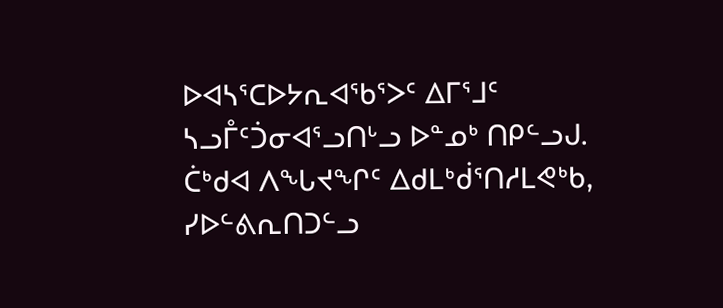ᐅᐊᓴᕐᑕᐅᔭᕆᐊᖃᕐᐳᑦ ᐃᒥᕐᒧᑦ ᓴᓗᒤᑦᑑᓂᐊᕐᓗᑎᒡᓗ ᐅᓐᓄᒃ ᑎᑭᓪᓗᒍ.
ᑖᒃᑯᐊ ᐱᖓᔪᖏᑦ ᐃᑯᒪᒃᑰᕐᑎᓱᒪᕙᒃᑲ, ᓯᐅᓪᕕᕆᑎᑐᓪᓗ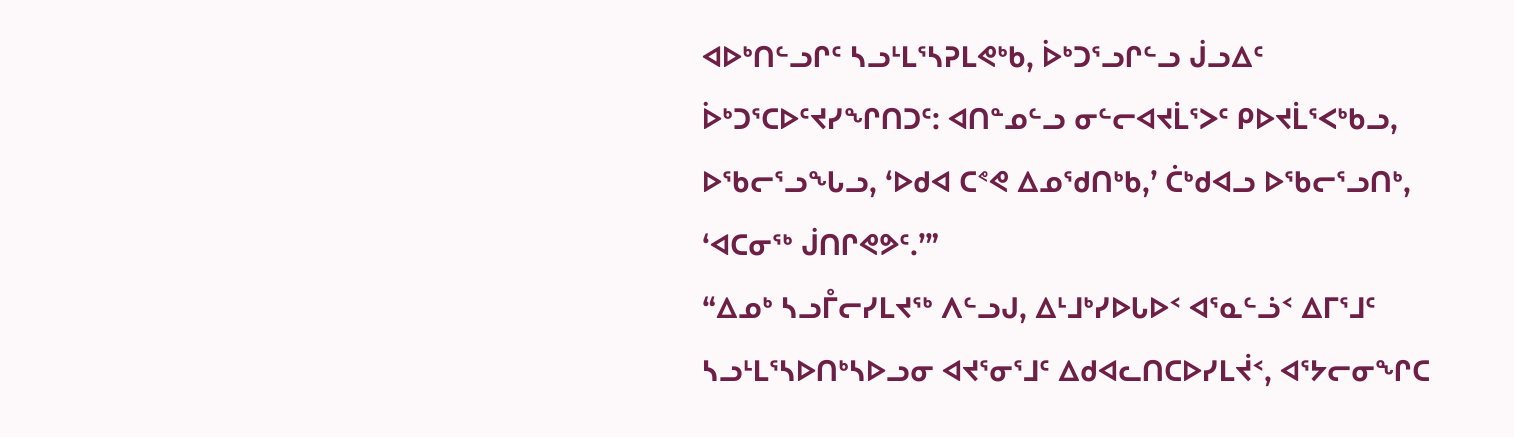ᐊᐅᒃᑎᓪᓗᒋᑦ ᓴᓗᒻᒪᕐᓴᕈᒪᕙᒃᑲ, ᐆᒃᑐᕐᓗᒋᓪᓗ ᒎᓗᐃᑦ ᐆᒃᑐᕐᑕᐅᑦᔪᓯᖏᑎᑐᑦ: ᐊᑎᓐᓄᓪᓗ ᓂᓪᓕᐊᔪᒫᕐᐳᑦ ᑭᐅᔪᒫᕐᐸᒃᑲᓗ, ᐅᖃᓕᕐᓗᖓᓗ, ‘ᐅᑯᐊ ᑕᕝᕙ ᐃᓄᖁᑎᒃᑲ,’ ᑖᒃᑯᐊᓗ ᐅᖃᓕᕐᓗᑎᒃ, ‘ᐊᑕᓂᖅ ᒎᑎᒋᕙᕗᑦ.’”
“ᐃᓄᒃ ᓴᓗᒤᓕᓯᒪᔪᖅ ᐱᓪᓗᒍ, ᐃᒻᒧᒃᓯᐅᒐᐅᑉ ᐊᕐᓇᓪᓘᑉ ᐃᒥᕐᒧᑦ ᓴᓗᒻᒪᕐᓴᐅᑎᒃᓴᐅᓗᓂ ᐊᔪᕐᓂᕐᒧᑦ ᐃᑯᐊᓚᑎᑕᐅᓯᒪᔫᑉ, ᐊᕐᔭᓕᓂᖏᑕ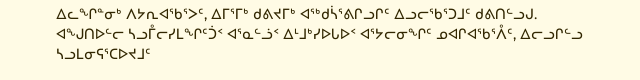ᐃᓚᖏᓐᓂᒃ ᐱᔭᕆᐊᖃᕐᐳᑦ, ᐃᒥᕐᒥᒃ ᑯᕕᔪᒥᒃ ᐊᖅᑯᓵᕐᕕᒋᓗᒋᑦ ᐃᓗᓕᖃᕐᑐᒧᑦ ᑯᕕᑎᓪᓗᒍ.
ᐊᖑᑎᐅᓪᓕ ᓴᓗᒤᓕᓯᒪᖏᑦᑑᑉ ᐊᕐᓇᓪᓘᑉ ᐃᒻᒧᒃᓯᐅᒐᐅᑉ ᐊᕐᔭᓕᓂᖏᑦ ᓄᐊᒋᐊᖃᕐᐰᑦ, ᐃᓕᓗᒋᓪᓗ ᓴᓗᒪᓂᕋᕐᑕᐅᔪᒧᑦ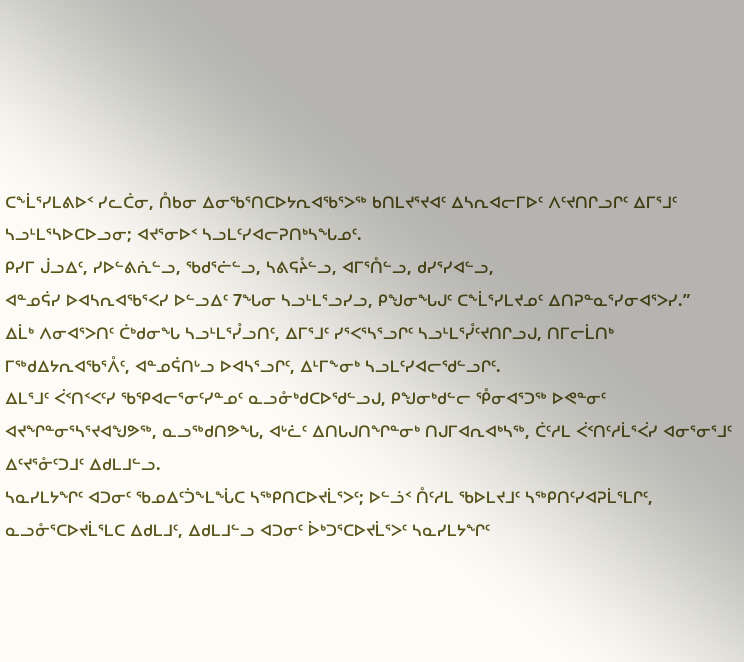ᑕᖕᒫᕐᓯᒪᕕᐅᑉ ᓯᓚᑖᓂ, ᑍᑲᓂ ᐃᓂᖃᕐᑎᑕᐅᔭᕆᐊᖃᕐᐳᖅ ᑲᑎᒪᔪᕐᔪᐊᑦ ᐃᓴᕆᐊᓕᒥᐅᑦ ᐱᑦᔪᑎᒋᓗᒋᑦ ᐃᒥᕐᒧᑦ ᓴᓗᒻᒪᕐᓴᐅᑕᐅᓗᓂ; ᐊᔪᕐᓂᐅᑉ ᓴᓗᒪᑦᓯᐊᓕᕈᑎᒃᓴᖓᓄᑦ.
ᑭᓯᒥ ᒎᓗᐃᑦ, ᓯᐅᓪᕕᕇᓪᓗ, ᖃᑯᕐᓖᓪᓗ, ᓴᕕᕋᔧᓪᓗ, ᐊᒥᕐᑍᓪᓗ, ᑯᓯᕐᓯᐊᓪᓗ,
ᐊᓐᓄᕌᓯ ᐅᐊᓴᕆᐊᖃᕐᐸᓯ ᐅᓪᓗᐃᑦ 7ᖓᓂ ᓴᓗᒻᒪᕐᓗᓯᓗ, ᑭᖑᓂᖓᒍᑦ ᑕᖕᒫᕐᓯᒪᔪᓄᑦ ᐃᑎᕈᓐᓇᕐᓯᓂᐊᕐᐳᓯ.”
ᐃᒫᒃ ᐱᓂᐊᕐᐳᑎᑦ ᑖᒃᑯᓂᖓ ᓴᓗᒻᒪᕐᓮᓗᑎᑦ, ᐃᒥᕐᒧᑦ ᓯᕐᐸᕐᓴᕐᓗᒋᑦ ᓴᓗᒻᒪᕐᓮᑦᔪᑎᒋᓗᒍ, ᑎᒥᓕᒫᑎᒃ ᒥᖅᑯᐃᔭᕆᐊᖃᕐᐰᑦ, ᐊᓐᓄᕌᑎᒡᓗ ᐅᐊᓴᕐᓗᒋᑦ, ᐃᒻᒥᖕᓂᒃ ᓴᓗᒪᑦᓯᐊᓕᖁᓪᓗᒋᑦ.
ᐃᒪᕐᒧᑦ ᐹᑉᑎᑉᐸᑦᓯ ᖃᕿᐊᓕᕐᓂᑦᓯᓐᓄᑦ ᓇᓗᓁᒃᑯᑕᐅᖁᓪᓗᒍ, ᑭᖑᓂᒃᑯᓪᓕ ᕾᓂᐊᕐᑐᖅ ᐅᕙᓐᓂᑦ ᐊᔪᖏᓐᓂᕐᓴᕐᔪᐊᖑᕗᖅ, ᓇᓗᖅᑯᑎᕗᖓ, ᐊᒡᓛᑦ ᐃᑎᒐᒍᑎᖏᓐᓂᒃ ᑎᒍᒥᐊᕆᐊᒃᓴᖅ, ᑖᑦᓱᒪ ᐹᑉᑎᑦᓱᒫᕐᐹᓯ ᐊᓂᕐᓂᕐᒧᑦ ᐃᑦᔪᕐᓁᑦᑐᒧᑦ ᐃᑯᒪᒧᓪᓗ.
ᓴᓇᓯᒪᔭᖏᑦ ᐊᑐᓂᑦ ᖃᓄᐃᑦᑑᖕᒪᖔᑕ ᓴᖅᑭᑎᑕᐅᔪᒫᕐᐳᑦ; ᐅᓪᓘᑉ ᑍᑦᓱᒪ ᖃᐅᒪᔪᒧᑦ ᓴᖅᑭᑎᑦᓯᐊᕈᒫᕐᒪᒋᑦ, ᓇᓗᓁᕐᑕᐅᔪᒫᕐᒪᑕ ᐃᑯᒪᒧᑦ, ᐃᑯᒪᒧᓪᓗ ᐊᑐᓂᑦ ᐆᒃᑐᕐᑕᐅᔪᒫᕐᐳᑦ ᓴᓇᓯᒪᔭᖏᑦ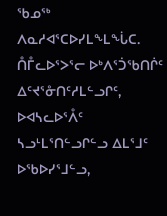ᖃᓄᖅ ᐱᓇᓱᐊᕐᑕᐅᓯᒪᖕᒪᖔᑕ.
ᑍᒤᓚᐅᕐᐳᕐᓕ ᐅᒃᐱᕐᑑᖃᑎᒌᑦ ᐃᑦᔪᕐᓁᑎᑦᓱᒪᓪᓗᒋᑦ, ᐅᐊᓴᓚᐅᕐᐰᑦ ᓴᓗᒻᒪᕐᑎᓪᓗᒋᓪᓗ ᐃᒪᕐᒧᑦ ᐅᖃᐅᓯᕐᒧᓪᓗ,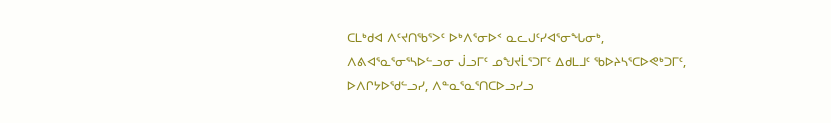ᑕᒪᒃᑯᐊ ᐱᑦᔪᑎᖃᕐᐳᑦ ᐅᒃᐱᕐᓂᐅᑉ ᓇᓚᒍᑦᓯᐊᕐᓂᖓᓂᒃ, ᐱᕕᐊᕐᓇᕐᓂᕐᓴᐅᓪᓗᓂ ᒎᓗᒥᑦ ᓄᖑᔪᒫᕐᑐᒥᑦ ᐃᑯᒪᒧᑦ ᖃᐅᔨᓴᕐᑕᐅᕙᒃᑐᒥᑦ, ᐅᐱᒋᔭᐅᖁᓪᓗᓯ, ᐱᓐᓇᕐᓇᕐᑎᑕᐅᓗᓯᓗ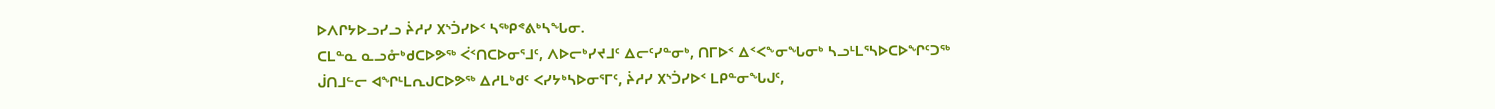ᐅᐱᒋᔭᐅᓗᓯᓗ ᔩᓱᓯ ᙭ᔅᑑᓯᐅᑉ ᓴᖅᑭᕝᕕᒃᓴᖓᓂ.
ᑕᒪᓐᓇ ᓇᓗᓁᒃᑯᑕᐅᕗᖅ ᐹᑉᑎᑕᐅᓂᕐᒧᑦ, ᐱᐅᓕᒃᓯᔪᒧᑦ ᐃᓕᑦᓯᓐᓂᒃ, ᑎᒥᐅᑉ ᐃᑉᐸᖕᓂᖓᓂᒃ ᓴᓗᒻᒪᕐᓴᐅᑕᐅᖏᑦᑐᖅ ᒎᑎᒧᓪᓕ ᐊᖏᒻᒪᕆᒍᑕᐅᕗᖅ ᐃᓱᒪᒃᑯᑦ ᐸᓯᔭᒃᓴᐅᓂᕐᒥᑦ, ᔩᓱᓯ ᙭ᔅᑑᓯᐅᑉ ᒪᑭᓐᓂᖓᒍᑦ,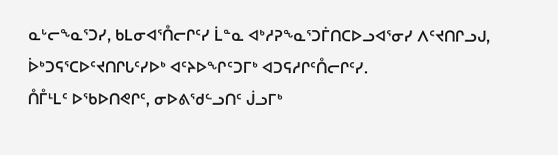ᓇᒡᓕᖕᓇᕐᑐᓯ, ᑲᒪᓂᐊᕐᑍᓕᒋᑦᓯ ᒫᓐᓇ ᐊᒃᓱᕈᖕᓇᕐᑐᒦᑎᑕᐅᓗᐊᕐᓂᓯ ᐱᑦᔪᑎᒋᓗᒍ, ᐆᒃᑐᕋᕐᑕᐅᑦᔪᑎᒋᒐᑦᓯᐅᒃ ᐊᑦᔨᐅᖏᑦᑐᒥᒃ ᐊᑐᕋᓱᒋᑦᑍᓕᒋᑦᓯ.
ᑍᒤᒻᒪᑦ ᐅᖃᐅᑎᕙᒋᑦ, ᓂᐅᕕᖁᓪᓗᑎᑦ ᒎᓗᒥᒃ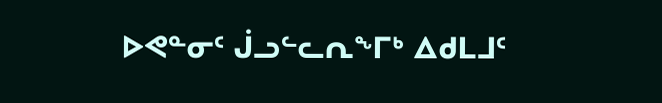ᐅᕙᓐᓂᑦ ᒎᓗᓪᓚᕆᖕᒥᒃ ᐃᑯᒪᒧᑦ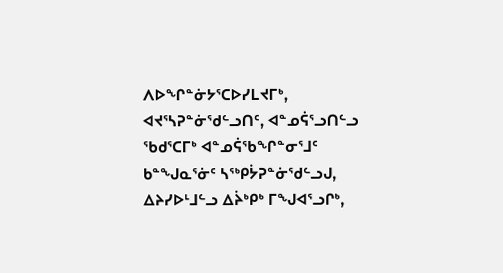ᐱᐅᖏᓐᓃᔭᕐᑕᐅᓯᒪᔪᒥᒃ, ᐊᔪᕐᓴᕈᓐᓃᖁᓪᓗᑎᑦ, ᐊᓐᓄᕌᕐᓗᑎᓪᓗ ᖃᑯᕐᑕᒥᒃ ᐊᓐᓄᕌᖃᖏᓐᓂᕐᒧᑦ ᑲᓐᖑᓇᕐᓃᑦ ᓴᖅᑭᔮᕈᓐᓃᖁᓪᓗᒍ, ᐃᔨᓯᐅᒻᒧᓪᓗ ᐃᔩᒃᑭᒃ ᒥᖑᐊᕐᓗᒋᒃ,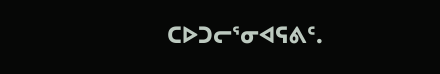ᑕᐅᑐᓕᕐᓂᐊᕋᕕᑦ.